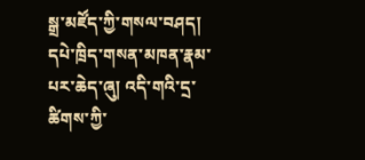སྒྲ་མཛོད་ཀྱི་གསལ་བཤད།
དཔེ་ཁྲིད་གསན་མཁན་རྣམ་པར་ཆེད་ཞུ། འདི་གའི་དྲ་ཚིགས་ཀྱི་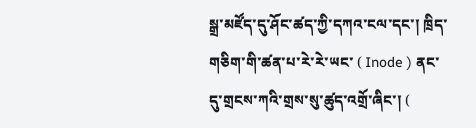སྒྲ་མཛོད་དུ་ཤོང་ཚད་ཀྱི་དཀའ་ངལ་དང་། ཁྲིད་གཅིག་གི་ཚན་པ་རེ་རེ་ཡང་ ( Inode ) ནང་དུ་གྲངས་ཀའི་གྲས་སུ་ཚུད་འགྲོ་ཞིང་། (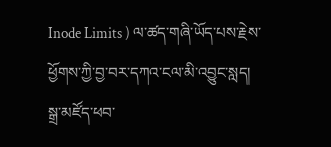Inode Limits ) ལ་ཚད་གཞི་ཡོད་པས་རྗེས་ཕྱོགས་ཀྱི་བྱ་བར་དཀའ་ངལ་མི་འབྱུང་སླད། སྒྲ་མཛོད་ཕབ་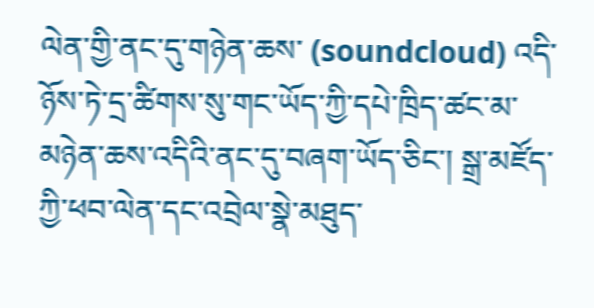ལེན་གྱི་ནང་དུ་གཉེན་ཆས་ (soundcloud) འདི་ཉོས་ཏེ་དྲ་ཚིགས་སུ་གང་ཡོད་ཀྱི་དཔེ་ཁྲིད་ཚང་མ་མཉེན་ཆས་འདིའི་ནང་དུ་བཞག་ཡོད་ཅིང་། སྒྲ་མཛོད་ཀྱི་ཕབ་ལེན་དང་འབྲེལ་སྣེ་མཐུད་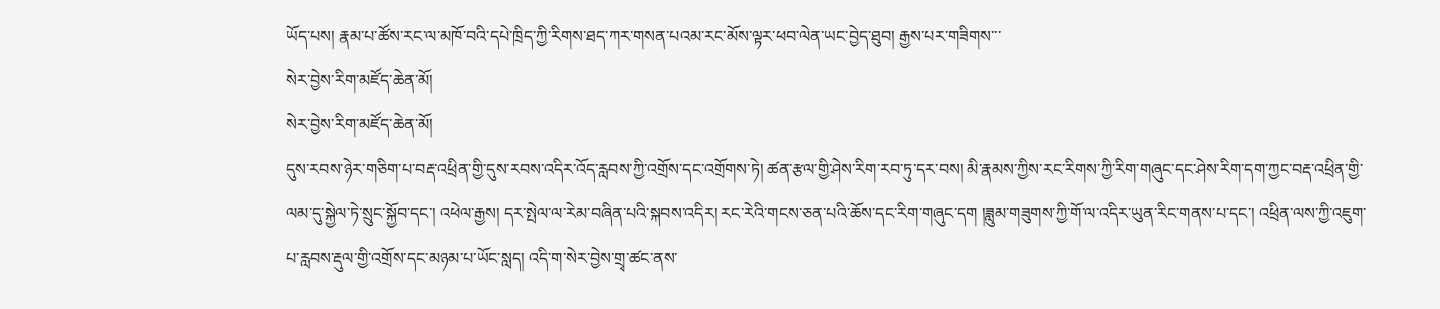ཡོད་པས། རྣམ་པ་ཚོས་རང་ལ་མཁོ་བའི་དཔེ་ཁྲིད་ཀྱི་རིགས་ཐད་ཀར་གསན་པའམ་རང་མོས་ལྟར་ཕབ་ལེན་ཡང་བྱེད་ཐུབ། རྒྱས་པར་གཟིགས་་་
སེར་བྱེས་རིག་མཛོད་ཆེན་མོ།
སེར་བྱེས་རིག་མཛོད་ཆེན་མོ།
དུས་རབས་ཉེར་གཅིག་པ་བརྡ་འཕྲིན་གྱི་དུས་རབས་འདིར་འོད་རླབས་ཀྱི་འགྲོས་དང་འགྲོགས་ཏེ། ཚན་རྩལ་གྱི་ཤེས་རིག་རབ་ཏུ་དར་བས། མི་རྣམས་ཀྱིས་རང་རིགས་ཀྱི་རིག་གཞུང་དང་ཤེས་རིག་དག་ཀྱང་བརྡ་འཕྲིན་གྱི་ལམ་དུ་སྐྱེལ་ཏེ་སྲུང་སྐྱོབ་དང་། འཕེལ་རྒྱས། དར་སྤེལ་ལ་རེམ་བཞིན་པའི་སྐབས་འདིར། རང་རེའི་གངས་ཅན་པའི་ཆོས་དང་རིག་གཞུང་དག །ཟླུམ་གཟུགས་ཀྱི་གོ་ལ་འདིར་ཡུན་རིང་གནས་པ་དང་། འཕྲིན་ལས་ཀྱི་འཇུག་པ་རླབས་རྡུལ་གྱི་འགྲོས་དང་མཉམ་པ་ཡོང་སླད། འདི་ག་སེར་བྱེས་གྲྭ་ཚང་ནས་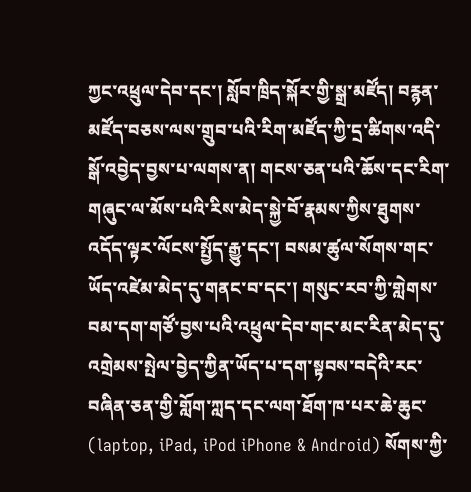ཀྱང་འཕྲུལ་དེབ་དང་། སློབ་ཁྲིད་སྐོར་གྱི་སྒྲ་མཛོད། བརྙན་མཛོད་བཅས་ལས་གྲུབ་པའི་རིག་མཛོད་ཀྱི་དྲ་ཚིགས་འདི་སྒོ་འབྱེད་བྱས་པ་ལགས་ན། གངས་ཅན་པའི་ཆོས་དང་རིག་གཞུང་ལ་མོས་པའི་རིས་མེད་སྐྱེ་བོ་རྣམས་ཀྱིས་ཐུགས་འདོད་ལྟར་ལོངས་སྤྱོད་རྒྱུ་དང་། བསམ་ཚུལ་སོགས་གང་ཡོད་འཛེམ་མེད་དུ་གནང་བ་དང་། གསུང་རབ་ཀྱི་གླེགས་བམ་དག་གཙོ་བྱས་པའི་འཕྲུལ་དེབ་གང་མང་རིན་མེད་དུ་འགྲེམས་སྤེལ་བྱེད་ཀྱིན་ཡོད་པ་དག་སྟབས་བདེའི་རང་བཞིན་ཅན་གྱི་གློག་ཀླད་དང་ལག་ཐོག་ཁ་པར་ཆེ་ཆུང་ (laptop, iPad, iPod iPhone & Android) སོགས་ཀྱི་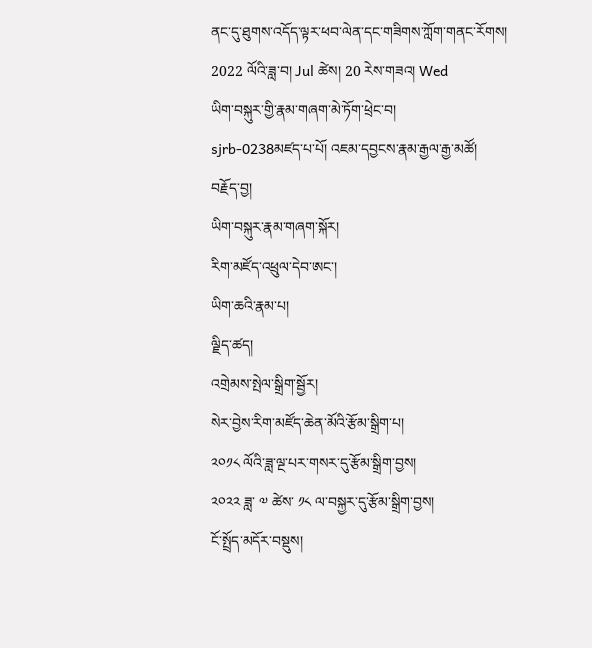ནང་དུ་ཐུགས་འདོད་ལྟར་ཕབ་ལེན་དང་གཟིགས་ཀློག་གནང་རོགས།
2022 ལོའི་ཟླ་བ། Jul ཚེས། 20 རེས་གཟའ། Wed
ཡིག་བསྐུར་གྱི་རྣམ་གཞག་མེ་ཏོག་ཕྲེང་བ།
sjrb-0238མཛད་པ་པོ། འཇམ་དབྱངས་རྣམ་རྒྱལ་རྒྱ་མཚོ།
བརྗོད་བྱ།
ཡིག་བསྐུར་རྣམ་གཞག་སྐོར།
རིག་མཛོད་འཕྲུལ་དེབ་ཨང་།
ཡིག་ཆའི་རྣམ་པ།
ལྗིད་ཚད།
འགྲེམས་སྤེལ་སྒྲིག་སྦྱོར།
སེར་བྱེས་རིག་མཛོད་ཆེན་མོའི་རྩོམ་སྒྲིག་པ།
༢༠༡༨ ལོའི་ཟླ་ལྔ་པར་གསར་དུ་རྩོམ་སྒྲིག་བྱས།
༢༠༢༢ ཟླ་ ༧ ཚེས་ ༡༨ ལ་བསྐྱར་དུ་རྩོམ་སྒྲིག་བྱས།
ངོ་སྤྲོད་མདོར་བསྡུས།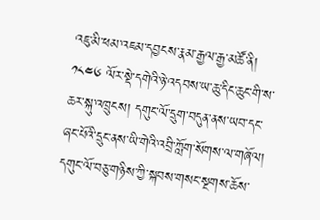འཇུ་མི་ཕམ་འཇམ་དབྱངས་རྣམ་རྒྱལ་རྒྱ་མཚོ་ནི། ༡༨༤༦ ལོར་སྡེ་དགེའི་ཉེ་འདབས་ཡ་ཆུ་དིང་ཆུང་གི་ས་ཆར་སྐུ་འཁྲུངས། དགུང་ལོ་དྲུག་བདུན་ནས་ཡབ་དང་ཞང་པོའི་དྲུང་ནས་ཡི་གེའི་འབྲི་ཀློག་སོགས་ལ་གཞོལ། དགུང་ལོ་བཅུ་གཉིས་ཀྱི་སྐབས་གསང་སྔགས་ཆོས་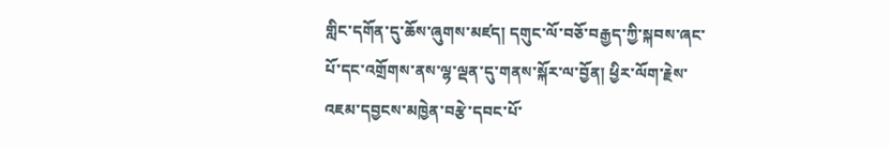གླིང་དགོན་དུ་ཆོས་ཞུགས་མཛད། དགུང་ལོ་བཅོ་བརྒྱད་ཀྱི་སྐབས་ཞང་པོ་དང་འགྲོགས་ནས་ལྷ་ལྡན་དུ་གནས་སྐོར་ལ་བྱོན། ཕྱིར་ལོག་རྗེས་འཇམ་དབྱངས་མཁྱེན་བརྩེ་དབང་པོ་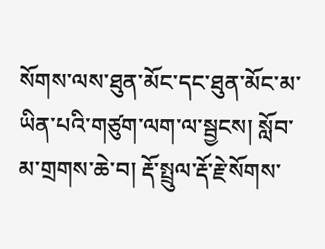སོགས་ལས་ཐུན་མོང་དང་ཐུན་མོང་མ་ཡིན་པའི་གཙུག་ལག་ལ་སྦྱངས། སློབ་མ་གྲགས་ཆེ་བ། རྡོ་སྤྲུལ་རྡོ་རྗེ་སོགས་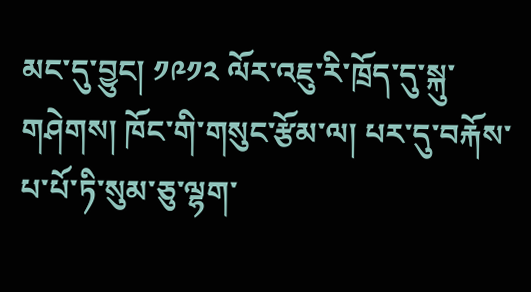མང་དུ་བྱུང། ༡༩༡༢ ལོར་འཇུ་རི་ཁྲོད་དུ་སྐུ་གཤེགས། ཁོང་གི་གསུང་རྩོམ་ལ། པར་དུ་བརྐོས་པ་པོ་ཏི་སུམ་ཅུ་ལྷག་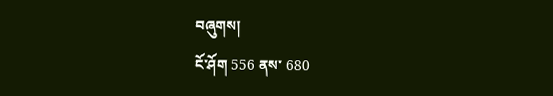བཞུགས།
ངོ་ཤོག 556 ནས་ 680